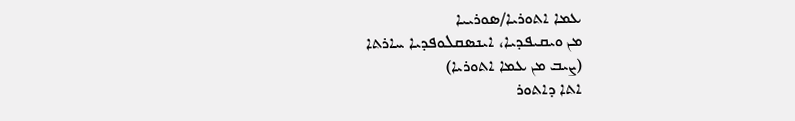ܥܡܐ ܐܬܘܪܝܐ/ܣܘܪܝܝܐ
ܡܢ ܘܝܩܝܦܕܝܐ، ܐܝܢܣܩܠܘܦܕܝܐ ܚܐܪܬܐ
(ܨܝܒ ܡܢ ܥܡܐ ܐܬܘܪܝܐ)
ܐܬܐ ܕܐܬܘܪ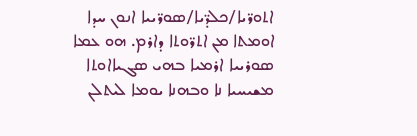ܐܬܘܪ̈ܝܐ/ܟܠܕ̈ܝܐ/ܣܘܪ̈ܝܝܐ ܐܢܘܢ ܚܕܐ ܐܘܡܬܐ ܡܢ ܐܬܪ̈ܘܬܐ ܕܐܪܡ. ܗܘ ܥܡܐ ܣܘܪܝܝܐ ܐܪܡܝܐ ܒܗܝ ܣܓܝܐܐܘܬܐ ܡܫܝܚܝܐ ܢܐ ܘܒܗܢܐ ܝܘܡܐ ܠܝܬܠܢ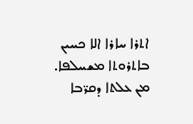ܐܬܪܐ ܚܐܪܐ ܐܠܐ ܟܚܝܢ ܒܐܬܪܘܬܐ ܡܫܚܠܦܐ. ܡܢ ܥܠܬܐ ܕܩܪ̈ܒܐ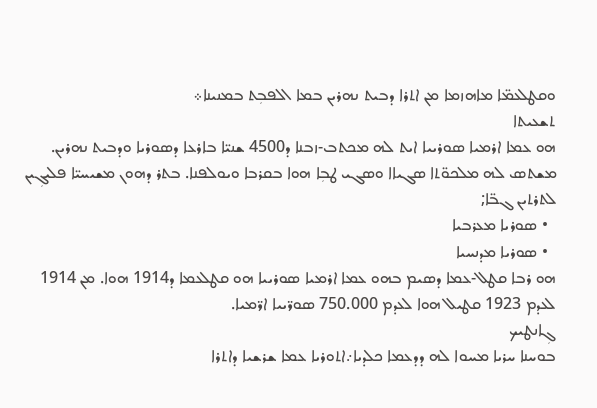ܘܩܛܠܥܡ̈ܐ ܡܐܗܙܡܐ ܡܢ ܐܬܪܐ ܕܒܝܬ ܢܗܪܝܢ ܒܡܐ ܐܠܦܒܼܬ ܒܡܢܝܢܐ܀
ܬܫܥܝܬܐ
ܗܘ ܥܡܐ ܐܪܡܝܐ ܣܘܪܝܝܐ ܐܝܬ ܠܗ ܡܟܬܒ-ܙܒܢܐ ܕ4500 ܫܢܝ̈ܐ ܒܐܪܥܐ ܕܣܘܪܝܐ ܘܕܒܝܬ ܢܗܪܝܢ. ܡܫܬܣ ܠܗ ܡܠܟܘ̈ܬܐ ܣܓܝܐܐ ܘܣܓܝ ܛܒܼܐ ܗܘܐ ܒܩܪܒܐ ܘܝܘܠܦܢܐ. ܒܬܪ ܕܗܘܢ ܡܫܝܚܝ̈ܐ ܦܠܝܓܼܝܢ ܠܬܪܬܝܢ ܓܒ̈ܐ;
  • ܣܘܪܝܐ ܡܥܪܒܝܐ
  • ܣܘܪܝܐ ܡܕܢܚܝܐ
ܗܘ ܪܒܐ ܩܛܠ-ܥܡܐ ܕܣܝܡ ܒܗܘ ܥܡܐ ܐܪܡܝܐ ܣܘܪܝܝܐ ܗܘ ܩܛܠܥܡܐ ܕ1914 ܗܘܐ. ܡܢ 1914 ܠܥܕܡ 1923 ܩܛܝܠ ܗܘܐ ܠܥܕܡ 750.000 ܣܘܪ̈ܝܝܐ ܐܪ̈ܡܝܐ.
ܓܼܐܢܛܝܟ
ܒܘܚܢܐ ܚܪܝܐ ܡܚܘܐ ܠܗ ܕܕܥܡܐ ܟܠܕܝܐ܇ܐܬܘܪܝܐ ܥܡܐ ܫܪܫܝܐ ܕܐܬܪܐ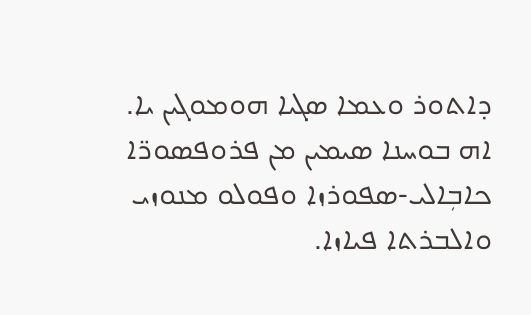ܕܐܬܘܪ ܘܥܡܐ ܣܓܝܐ ܗܘܡܘܓܝܢ ܝܐ. ܐܗ ܒܘܚܢܐ ܣܝܡܝܢ ܡܢ ܦܪܘܦܣܘܪ̈ܐ ܟܐܒܼܐܠܝ-ܣܦܘܪܙܐ ܘܦܘܠܘ ܡܢܘܙܝ ܘܐܠܒܪܬܐ ܦܝܐܙܐ.